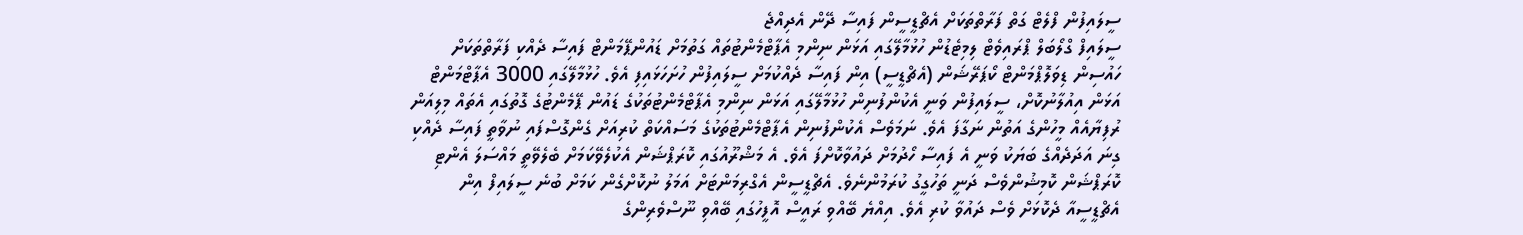ސީލައިފުން ފްލެޓް ގަތް ފަރާތްތަކަށް އެޗްޑީސީން ފައިސާ ދޭން އެދިއްޖެ
ސީލައިފް ގްލޯބަލް ޕްރައިވެޓް ލިމިޓެޑުން ހުޅުމާލޭގައި އަޅަން ނިންމި އެޕާޓްމެންޓުތައް ގަތުމަށް ޑައުންޕޭމަންޓް ފައިސާ ދެއްކި ފަރާތްތަކަށް ހައުސިން ޑިވަލޮޕްމަންޓް ކޯޕަރޭޝަން (އެޗްޑީސީ) އިން ފައިސާ ދެއްކުމަށް ސީލައިފުން ހުށަހަޅައިފި އެވެ. ހުޅުމާލޭގައި 3000 އެޕާޓްމަންޓް އަޅަން އިއުލާނުކޮށް، ސީލައިފުން ވަނީ އެކުންފުނިން ހުޅުމާލޭގައި އަޅަން ނިންމި އެޕާޓްމެންޓުތަކުގެ ޑައުން ޕޭމެންޓުގެ ގޮތުގައި އެތައް މިލިއަން ރުފިޔާއެއް މީހުންގެ އަތުން ނަގާފަ އެވެ. ނަމަވެސް އެކުންފުނިން އެޕާޓްމެންޓުތަކުގެ މަސައްކަތް ކުރިއަށް ގެންގޮސްފައި ނުވާތީ ފައިސާ ދެއްކި ގިނަ އަދަދެއްގެ ބަޔަކު ވަނީ އެ ފައިސާ ހޯދުމަށް ދައުވާކޮށްފަ އެވެ. އެ މަޝްރޫއުގައި ކޮރަޕްޝަން އެކުލެވޭކަމަށް ބެލެވޭތީ މައްސަލަ އެންޓި ކޮރަޕްޝަން ކޮމިޝުންވެސް ދަނީ ތަހުގީގު ކުރަމުންނެވެ. އެޗްޑީސީން އެގްރިމަންޓަށް އަމަލު ނުކޮށްގެން ކަމަށް ބުނެ ސީލައިފް އިން އެޗްޑީސީއާ ދެކޮޅަށް ވެސް ދައުވާ ކުރި އެވެ. އިއްޔެ ބޭއްވި ރައީސް އޮފީހުގައި ބޭއްވި ނޫސްވެރިންގެ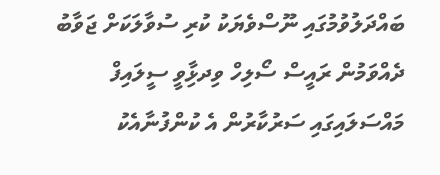ބައްދަލުވުމުގައި ނޫސްވެޔަކު ކުރި ސުވާލަކަށް ޖަވާބު ދެއްވަމުން ރައީސް ސޯލިހް ވިދޅާިވީ ސީލައިފް މައްސަލައިގައި ސަރުކާރުން އެ ކުންފުނާއެކު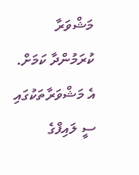މަޝްވަރާ ކުރަމުންދާ ކަމަށް. އެ މަޝްވަރާތަކުގައި ސީ ލައިފްގެ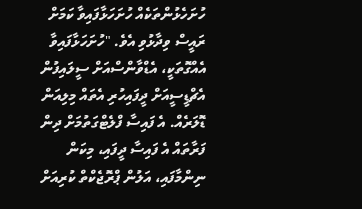ހުށަހެޅުންތަކެއް ހުށަހަޅާފައިވާ ކަމަށް ރައީސް ވިދާޅުވި އެވެ. "ހުށަހަޅާފައިވާ އެއްގޮތަކީ، އެޑްވާންސްއަށް ސީލައިފުން އެޗްޑީސީއަށް ދީފައިހުރި އެތައް މިލިއަން ޑޮލަރެއް. އެ ފައިސާ ފްލެޓްގަތުމަށް ދިން ފަރާތައް އެ ފައިސާ ދީފައި، މިކަން ނިންމާފައި، އަލުން ޕްރޮޖެކްތް ކުރިއަށް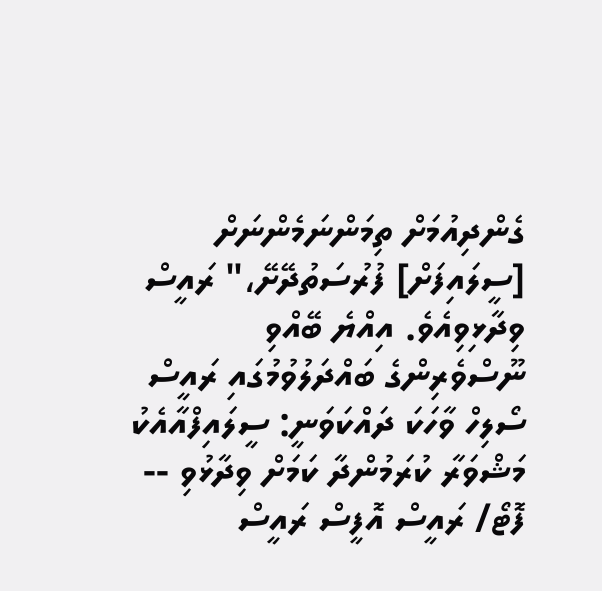ގެންދިއުމަށް ތިމަންނަމެންނަށް [ސީލައިފަށް] ފުރުސަތުދޭށޭ،" ރައީސް ވިދާޅިވިއެވެ. އިއްޔެ ބޭއްވި ނޫސްވެރިންގެ ބައްދަލުވުމުގައި ރައީސް ސޯލިހް ވާހަކަ ދައްކަވަނީ: ސީލައިފްއާއެކު މަޝްވަރާ ކުރަމުންދާ ކަމަށް ވިދާޅުވި -- ފޮޓޯ/ ރައީސް އޮފީސް ރައީސް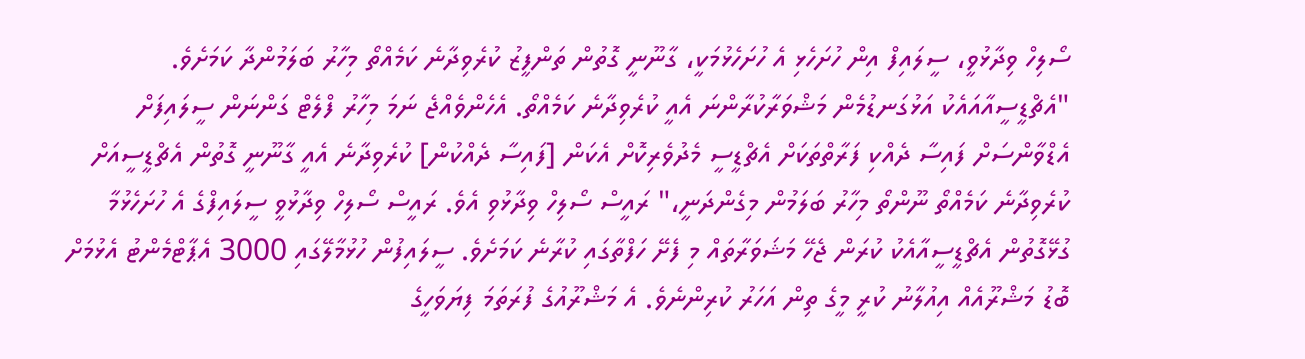ސޯލިހް ވިދާޅުވީ، ސީލައިފް އިން ހުށަހެޅި އެ ހުށަހެޅުމަކީ، ގާނޫނީ ގޮތުން ތަންފީޒު ކުރެވިދާނެ ކަމެއްތޯ މިހާރު ބަލަމުންދާ ކަމަށެވެ. "އެޗްޑީސީއާއައެކު އަޅުގަނޑުމެން މަޝްވަރާކުރާންނަ އެއީ ކުރެވިދާނެ ކަމެއްތޯ. އެހެންވެއްޖެ ނަމަ މިހާރު ފްލެޓް ގަންނަން ސީލައިފަށް އެޑްވާންސަށް ފައިސާ ދެއްކި ފަރާތްތަކަށް އެޗްޑީސީ މެދުވެރިކޮށް އެކަން [ފައިސާ ދެއްކުން] ކުރެވިދާނެ އެއީ ގާނޫނީ ގޮތުން އެޗްޑީސީއަށް ކުރެވިދާނެ ކަމެއްތޯ ނޫންތޯ މިހާރު ބަލަމުން މިގެންދަނީ،" ރައީސް ސޯލިހް ވިދާޅުވި އެވެ. ރައީސް ސޯލިހް ވިދާޅުވީ ސީލައިފްގެ އެ ހުށަހެޅުމާ ގުޅޭގޮތުން އެޗްޑީސީއާއެކު ކުރަން ޖެހޭ މަޝަވަރާތައް މި ފެށޭ ހަފްތާގައި ކުރާނެ ކަމަށެވެ. ސީލައިފުން ހުޅުމާލޭގައި 3000 އެޕާޓްމެންޓު އެޅުމަށް ބޮޑު މަޝްރޫއެއް އިއުލާނު ކުރީ މީގެ ތިން އަހަރު ކުރިންނެވެ. އެ މަޝްރޫއުގެ ފުރަތަމަ ފިޔަވަހީގެ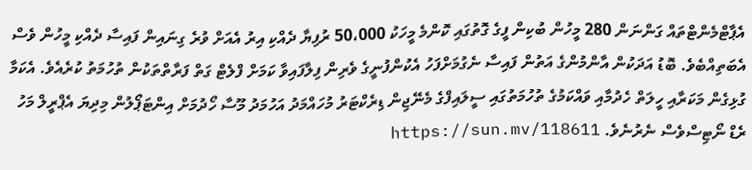އެޕާޓްމެންޓްތައް ގަންނަން 280 މީހުން ބުކިން ފީގެ ގޮތުގައި ކޮންމެ މީހަކު 50،000 ރުފިޔާ ދެއްކި އިރު އެއަށް ވުރެ ގިނައިން ފައިސާ ދެއްކި މީހުން ވެސް އެބަތިއްބެވެ. ބޮޑު އަދަކުން އާންމުންގެ އަތުން ފައިސާ ނެގުމަށްފަހު އެކުންފުނީގެ ވެރިން ފިލާފައިވާ ކަމަށް ފްލެޓް ގަތް ފަރާތްތަކުން ތުހުމަތު ކުރެއެވެ. އެކަމާ ގުޅިގެން މަކަރާއި ހީލަތް ހެދުމާއި ވައްކަމުގެ ތުހުމަތުގައި ސީލައިފްގެ މެނޭޖިން ޑިރެކްޓަރު މުހައްމަދު އަހުމަދު މޫސާ ހޯދުމަށް އިންޓަޕޯލުން މިދިޔަ އެޕްރީލް މަހު ރެޑް ނޯޓިސްވެސް ނެރުނެވެ. https://sun.mv/118611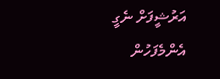އަރުޝީފަށް ނެގީ
އެންމެފަހުން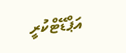އަޕްޑޭޓްކުރީ